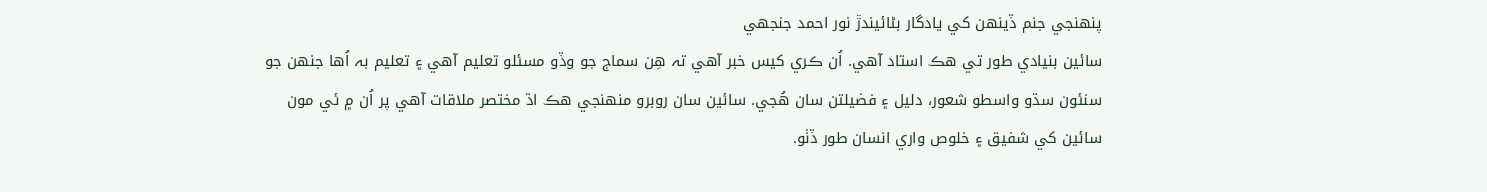پنھنجي جنم ڏينھن کي يادگار بڻائيندڙ نور احمد جنجهي
سائين بنيادي طور تي هڪ استاد آهي. اُن ڪري کيس خبر آهي تہ هِن سماج جو وڏو مسئلو تعليم آهي ۽ تعليم بہ اُها جنھن جو سنئون سڌو واسطو شعور، دليل ۽ فضيلتن سان هُجي. سائين سان روبرو منھنجي هڪ اڌ مختصر ملاقات آهي پر اُن ۾ ئي مون سائين کي شفيق ۽ خلوص واري انسان طور ڏٺو.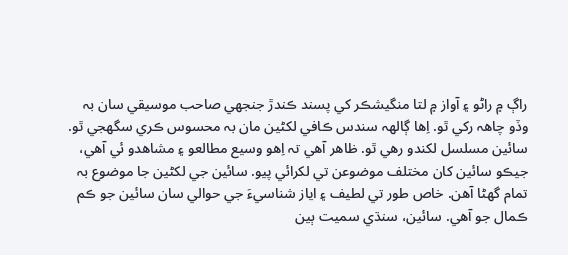راڳ ۾ راڻو ۽ آواز ۾ لتا منگيشڪر کي پسند ڪندڙ جنجهي صاحب موسيقي سان بہ وڏو چاھہ رکي ٿو. اِها ڳالھہ سندس ڪافي لکڻين مان بہ محسوس ڪري سگهجي ٿو.
سائين مسلسل لکندو رهي ٿو. ظاهر آهي تہ اِهو وسيع مطالعو ۽ مشاهدو ئي آهي، جيڪو سائين کان مختلف موضوعن تي لکرائي پيو. سائين جي لکڻين جا موضوع بہ تمام گهڻا آهن. خاص طور تي لطيف ۽ اياز شناسيءَ جي حوالي سان سائين جو ڪم ڪمال جو آهي. سائين، سنڌي سميت ٻين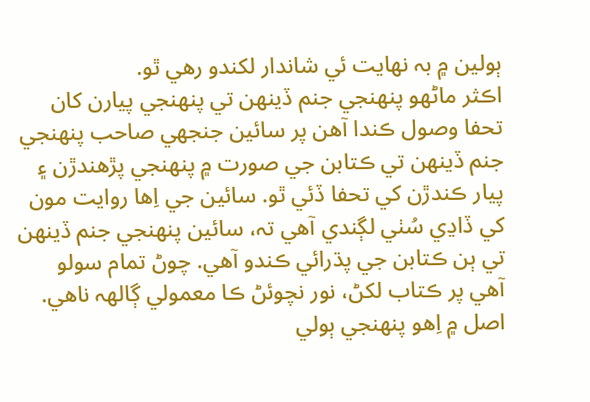ٻولين ۾ بہ نھايت ئي شاندار لکندو رهي ٿو.
اڪثر ماڻھو پنھنجي جنم ڏينھن تي پنھنجي پيارن کان تحفا وصول ڪندا آهن پر سائين جنجهي صاحب پنھنجي جنم ڏينھن تي ڪتابن جي صورت ۾ پنھنجي پڙهندڙن ۽ پيار ڪندڙن کي تحفا ڏئي ٿو. سائين جي اِها روايت مون کي ڏاڍي سُٺي لڳندي آهي تہ، سائين پنھنجي جنم ڏينھن تي ٻن ڪتابن جي پڌرائي ڪندو آهي. چوڻ تمام سولو آهي پر ڪتاب لکڻ، نور نچوئڻ ڪا معمولي ڳالھہ ناهي. اصل ۾ اِهو پنھنجي ٻولي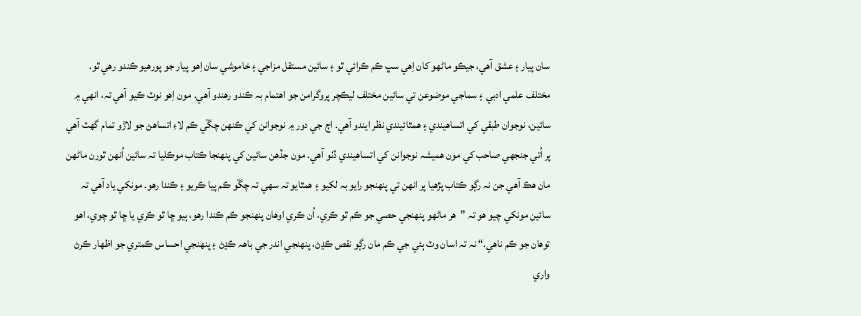سان پيار ۽ عشق آهي، جيڪو ماڻھو کان اِهي سڀ ڪم ڪرائي ٿو ۽ سائين مستقل مزاجي ۽ خاموشي سان اِهو پيار جو پورهيو ڪندو رهي ٿو.
مختلف علمي ادبي ۽ سماجي موضوعن تي سائين مختلف ليڪچر پروگرامن جو اهتمام بہ ڪندو رهندو آهي. مون اِهو نوٽ ڪيو آهي تہ، انھي ۾ سائين، نوجوان طبقي کي اتساهيندي ۽ همٿائيندي نظر ايندو آهي. اڄ جي دور ۾ نوجوانن کي ڪنھن چڱي ڪم لاءِ اتساهڻ جو لاڙو تمام گهٽ آهي پر اُتي جنجهي صاحب کي مون هميشہ نوجوانن کي اتساهيندي ڏٺو آهي. مون جڏهن سائين کي پنھنجا ڪتاب موڪليا تہ سائين اُنھن ٿورن ماڻھن مان هڪ آهي جن نہ رڳو ڪتاب پڙهيا پر انھن تي پنھنجو رايو بہ لکيو ۽ همٿايو تہ سھي تہ چڱو ڪم پيا ڪريو ۽ ڪندا رهو. مونکي ياد آهي تہ سائين مونکي چيو هو تہ ”هر ماڻھو پنھنجي حصي جو ڪم ٿو ڪري، اُن ڪري اوهان پنھنجو ڪم ڪندا رهو، ٻيو ڇا ٿو ڪري يا ڇا ٿو چوي، اهو توهان جو ڪم ناهي.“ نہ تہ اسان وٽ ٻئي جي ڪم مان رڳو نقص ڪڍڻ، پنھنجي اندر جي باھہ ڪڍڻ ۽ پنھنجي احساس ڪمتري جو اظھار ڪرڻ واري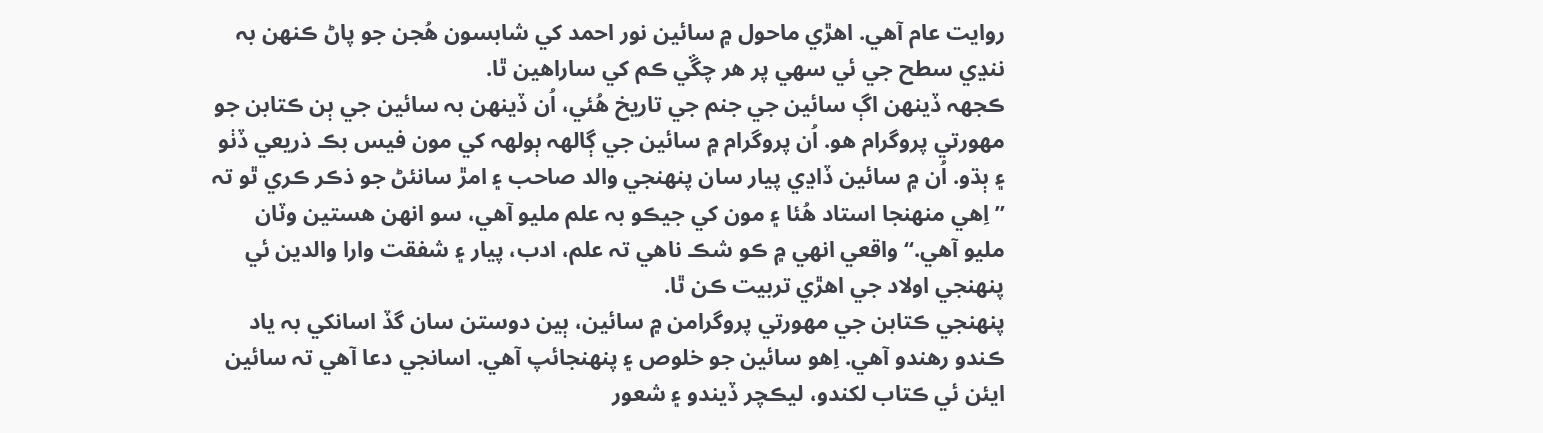روايت عام آهي. اهڙي ماحول ۾ سائين نور احمد کي شابسون هُجن جو پاڻ ڪنھن بہ ننڍي سطح جي ئي سھي پر هر چڱي ڪم کي ساراهين ٿا.
ڪجهہ ڏينھن اڳ سائين جي جنم جي تاريخ هُئي، اُن ڏينھن بہ سائين جي ٻن ڪتابن جو مھورتي پروگرام هو. اُن پروگرام ۾ سائين جي ڳالھہ ٻولھہ کي مون فيس بڪ ذريعي ڏٺو ۽ ٻڌو. اُن ۾ سائين ڏاڍي پيار سان پنھنجي والد صاحب ۽ امڙ سانئڻ جو ذڪر ڪري ٿو تہ ”اِهي منھنجا استاد هُئا ۽ مون کي جيڪو بہ علم مليو آهي، سو انھن هستين وٽان مليو آهي.“ واقعي انھي ۾ ڪو شڪ ناهي تہ علم، ادب، پيار ۽ شفقت وارا والدين ئي پنھنجي اولاد جي اهڙي تربيت ڪن ٿا.
پنھنجي ڪتابن جي مھورتي پروگرامن ۾ سائين، ٻين دوستن سان گڏ اسانکي بہ ياد ڪندو رهندو آهي. اِهو سائين جو خلوص ۽ پنھنجائپ آهي. اسانجي دعا آهي تہ سائين ايئن ئي ڪتاب لکندو، ليڪچر ڏيندو ۽ شعور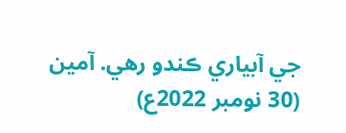جي آبياري ڪندو رهي. آمين
(30 نومبر 2022ع)